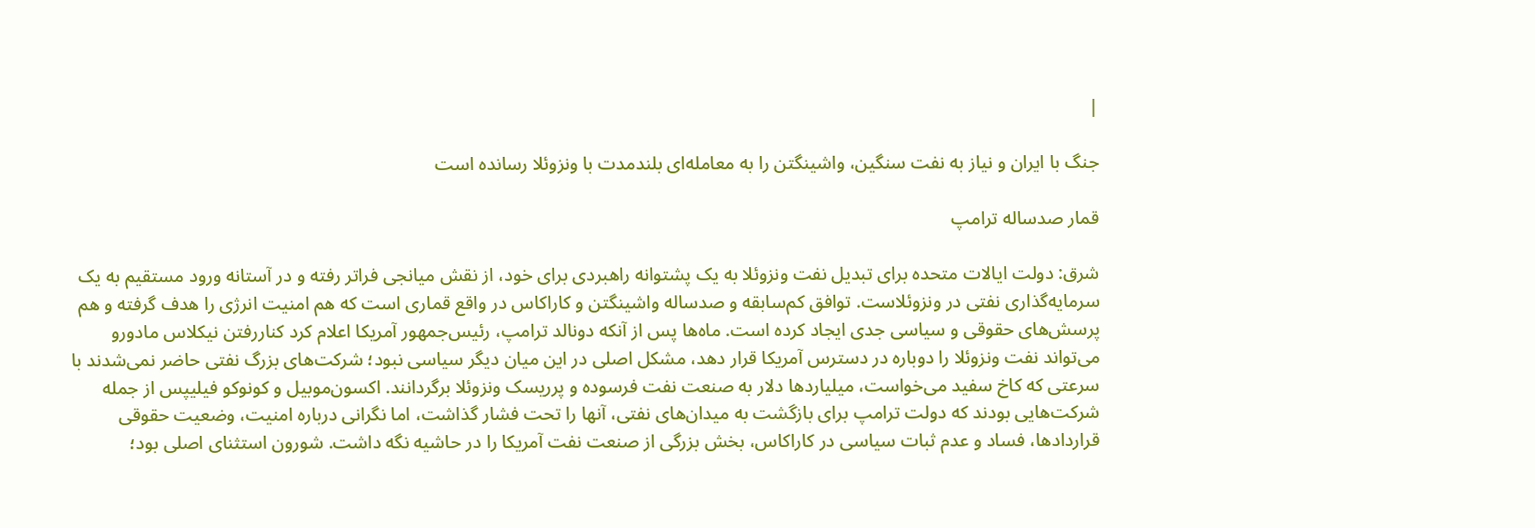|

جنگ با ایران و نیاز به نفت سنگین، واشینگتن را به معامله‌ای بلندمدت با ونزوئلا رسانده است

قمار صدساله ترامپ

شرق: دولت ایالات متحده برای تبدیل نفت ونزوئلا به یک پشتوانه راهبردی برای خود، از نقش میانجی فراتر رفته و در آستانه ورود مستقیم به یک سرمایه‌گذاری نفتی در ونزوئلاست. توافق کم‌سابقه و صدساله واشینگتن و کاراکاس در واقع قماری است که هم امنیت انرژی را هدف گرفته و هم پرسش‌های حقوقی و سیاسی جدی ایجاد کرده است. ماه‌ها پس از آنکه دونالد ترامپ، رئیس‌جمهور آمریکا اعلام کرد کناررفتن نیکلاس مادورو می‌تواند نفت ونزوئلا را دوباره در دسترس آمریکا قرار دهد، مشکل اصلی در این میان دیگر سیاسی نبود؛ شرکت‌های بزرگ نفتی حاضر نمی‌شدند با سرعتی که کاخ سفید می‌خواست، میلیاردها دلار به صنعت نفت فرسوده و پرریسک ونزوئلا برگردانند. اکسون‌موبیل و کونوکو فیلیپس از جمله شرکت‌هایی بودند که دولت ترامپ برای بازگشت به میدان‌های نفتی، آنها را تحت فشار گذاشت، اما نگرانی درباره امنیت، وضعیت حقوقی قراردادها، فساد و عدم ثبات سیاسی در کاراکاس، بخش بزرگی از صنعت نفت آمریکا را در حاشیه نگه داشت. شورون استثنای اصلی بود؛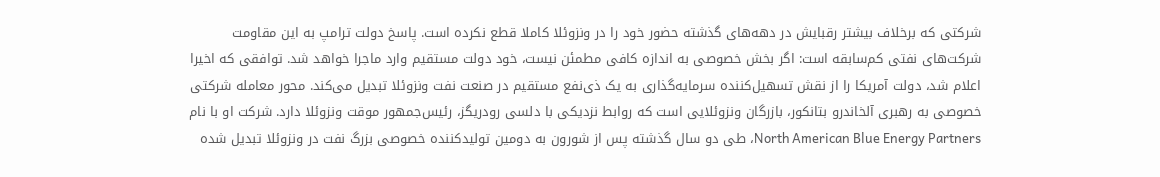شرکتی که برخلاف بیشتر رقبایش در دهه‌های گذشته حضور خود را در ونزوئلا کاملا قطع نکرده است. پاسخ دولت ترامپ به این مقاومت شرکت‌های نفتی کم‌سابقه است: اگر بخش خصوصی به اندازه کافی مطمئن نیست، خود دولت مستقیم وارد ماجرا خواهد شد. توافقی که اخیرا اعلام شد، دولت آمریکا را از نقش تسهیل‌کننده سرمایه‌گذاری به یک ذی‌نفع مستقیم در صنعت نفت ونزوئلا تبدیل می‌کند. محور معامله شرکتی خصوصی به رهبری آلخاندرو بتانکور، بازرگان ونزوئلایی است که روابط نزدیکی با دلسی رودریگز، رئیس‌جمهور موقت ونزوئلا دارد. شرکت او با نام North American Blue Energy Partners، طی دو سال گذشته پس از شورون به دومین تولیدکننده خصوصی بزرگ نفت در ونزوئلا تبدیل شده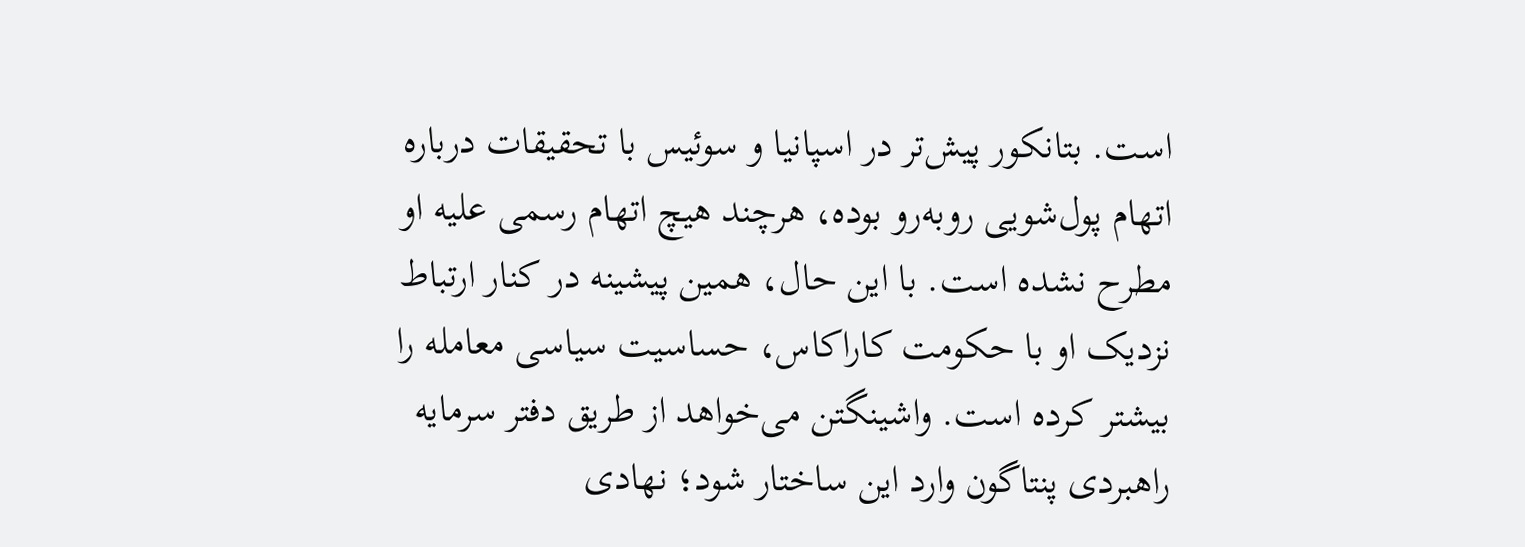است. بتانکور پیش‌تر در اسپانیا و سوئیس با تحقیقات درباره اتهام پول‌شویی روبه‌رو بوده، هرچند هیچ اتهام رسمی علیه او مطرح نشده است. با این حال، همین پیشینه در کنار ارتباط نزدیک او با حکومت کاراکاس، حساسیت سیاسی معامله را بیشتر کرده است. واشینگتن می‌خواهد از طریق دفتر سرمایه راهبردی پنتاگون وارد این ساختار شود؛ نهادی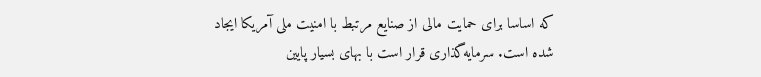که اساسا برای حمایت مالی از صنایع مرتبط با امنیت ملی آمریکا ایجاد شده است. سرمایه‌گذاری قرار است با بهای بسیار پایین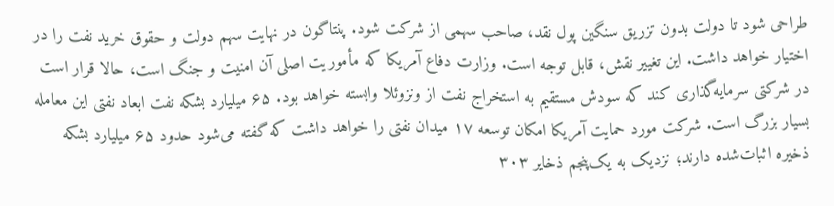طراحی شود تا دولت بدون تزریق سنگین پول نقد، صاحب سهمی از شرکت شود. پنتاگون در نهایت سهم دولت و حقوق خرید نفت را در اختیار خواهد داشت. این تغییر نقش، قابل توجه است. وزارت دفاع آمریکا که مأموریت اصلی آن امنیت و جنگ است، حالا قرار است در شرکتی سرمایه‌گذاری کند که سودش مستقیم به استخراج نفت از ونزوئلا وابسته خواهد بود. ۶۵ میلیارد بشکه نفت ابعاد نفتی این معامله بسیار بزرگ است. شرکت مورد حمایت آمریکا امکان توسعه ۱۷ میدان نفتی را خواهد داشت که گفته می‌شود حدود ۶۵ میلیارد بشکه ذخیره اثبات‌شده دارند؛ نزدیک به یک‌پنجم ذخایر ۳۰۳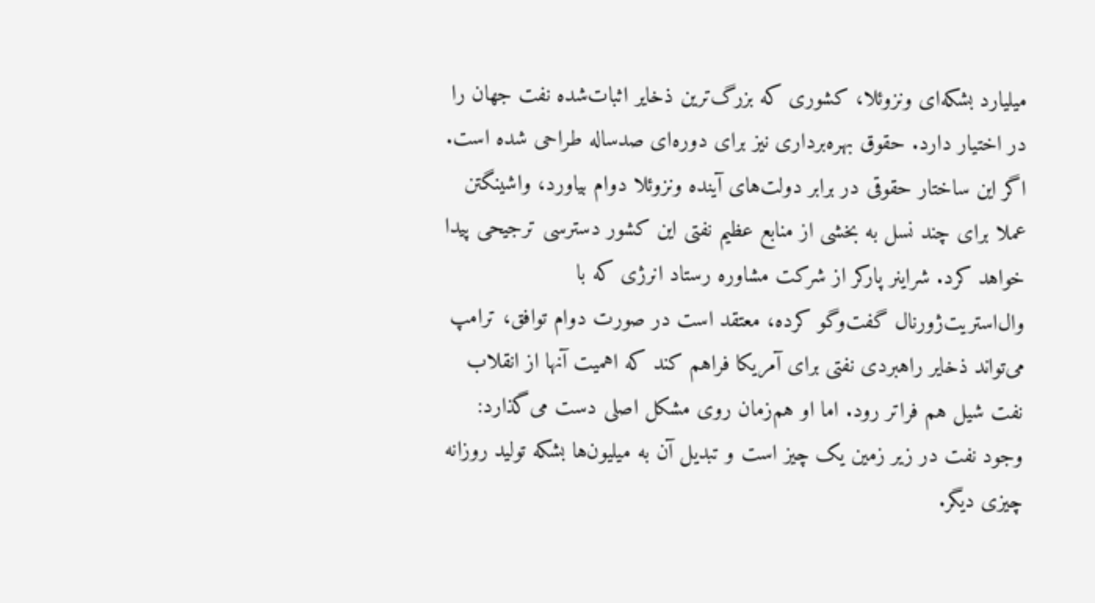میلیارد بشکه‌ای ونزوئلا، کشوری که بزرگ‌ترین ذخایر اثبات‌شده نفت جهان را در اختیار دارد. حقوق بهره‌برداری نیز برای دوره‌ای صدساله طراحی شده است. اگر این ساختار حقوقی در برابر دولت‌های آینده ونزوئلا دوام بیاورد، واشینگتن عملا برای چند نسل به بخشی از منابع عظیم نفتی این کشور دسترسی ترجیحی پیدا خواهد کرد. شراینر پارکر از شرکت مشاوره رستاد انرژی که با وال‌استریت‌ژورنال گفت‌وگو کرده، معتقد است در صورت دوام توافق، ترامپ می‌تواند ذخایر راهبردی نفتی برای آمریکا فراهم کند که اهمیت آنها از انقلاب نفت شیل هم فراتر رود. اما او هم‌زمان روی مشکل اصلی دست می‌گذارد: وجود نفت در زیر زمین یک چیز است و تبدیل آن به میلیون‌ها بشکه تولید روزانه چیزی دیگر.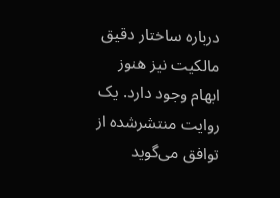درباره ساختار دقیق مالکیت نیز هنوز ابهام وجود دارد. یک روایت منتشرشده از توافق می‌گوید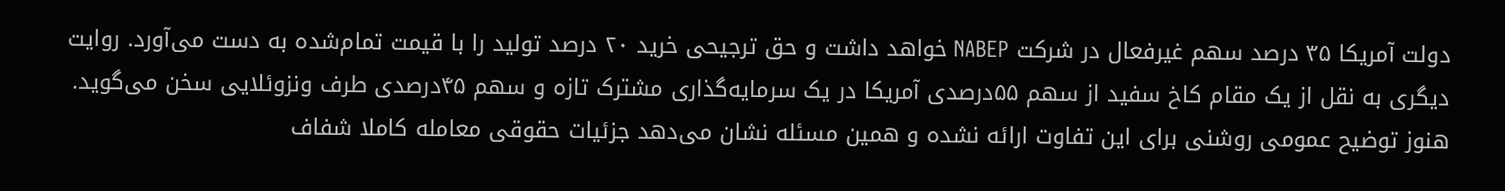دولت آمریکا ۳۵ درصد سهم غیرفعال در شرکت NABEP خواهد داشت و حق ترجیحی خرید ۲۰ درصد تولید را با قیمت تمام‌شده به دست می‌آورد. روایت دیگری به نقل از یک مقام کاخ سفید از سهم ۵۵درصدی آمریکا در یک سرمایه‌گذاری مشترک تازه و سهم ۴۵درصدی طرف ونزوئلایی سخن می‌گوید. هنوز توضیح عمومی روشنی برای این تفاوت ارائه نشده و همین مسئله نشان می‌دهد جزئیات حقوقی معامله کاملا شفاف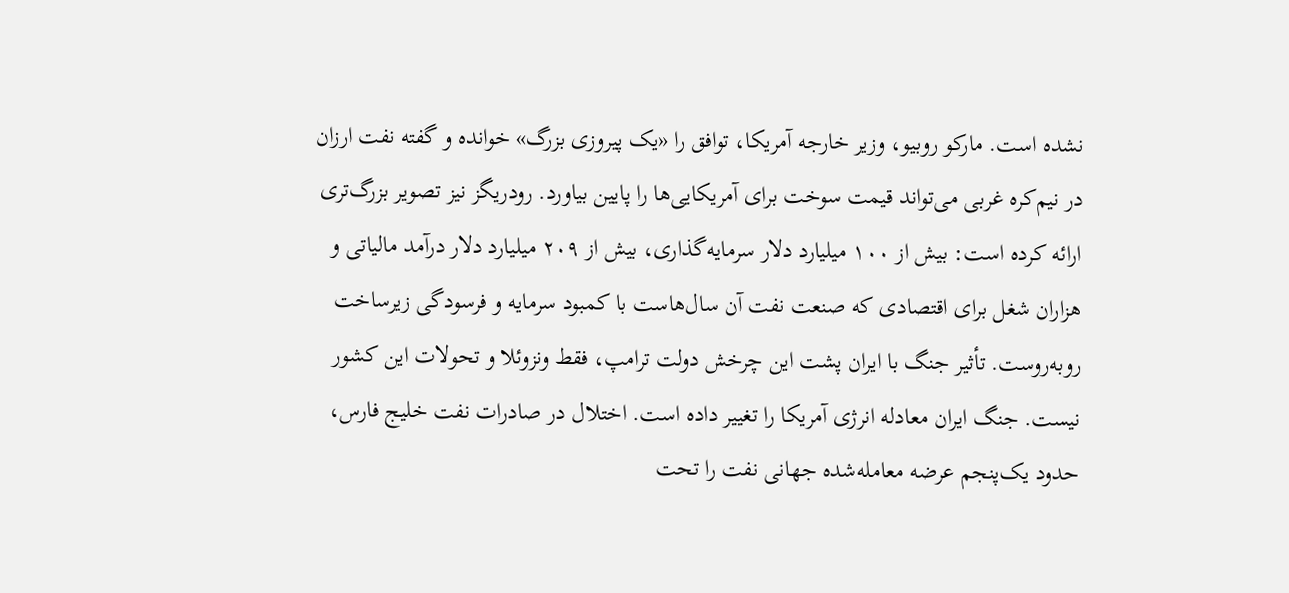نشده است. مارکو روبیو، وزیر خارجه آمریکا، توافق را «یک پیروزی بزرگ» خوانده و گفته نفت ارزان در نیم‌کره غربی می‌تواند قیمت سوخت برای آمریکایی‌ها را پایین بیاورد. رودریگز نیز تصویر بزرگ‌تری ارائه کرده است: بیش از ۱۰۰ میلیارد دلار سرمایه‌گذاری، بیش از ۲۰۹ میلیارد دلار درآمد مالیاتی و هزاران شغل برای اقتصادی که صنعت نفت آن سال‌هاست با کمبود سرمایه و فرسودگی زیرساخت روبه‌روست. تأثیر جنگ با ایران پشت این چرخش دولت ترامپ، فقط ونزوئلا و تحولات این کشور نیست. جنگ ایران معادله انرژی آمریکا را تغییر داده است. اختلال در صادرات نفت خلیج فارس، حدود یک‌پنجم عرضه معامله‌شده جهانی نفت را تحت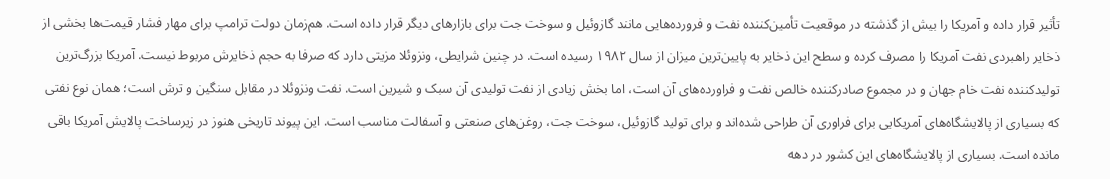تأثیر قرار داده و آمریکا را بیش از گذشته در موقعیت تأمین‌کننده نفت و فرورده‌هایی مانند گازوئیل و سوخت جت برای بازارهای دیگر قرار داده است. هم‌زمان دولت ترامپ برای مهار فشار قیمت‌ها بخشی از ذخایر راهبردی نفت آمریکا را مصرف کرده و سطح این ذخایر به پایین‌ترین میزان از سال ۱۹۸۲ رسیده است. در چنین شرایطی، ونزوئلا مزیتی دارد که صرفا به حجم ذخایرش مربوط نیست. آمریکا بزرگ‌ترین تولیدکننده نفت خام جهان و در مجموع صادرکننده خالص نفت و فراورده‌های آن است، اما بخش زیادی از نفت تولیدی آن سبک و شیرین است. نفت ونزوئلا در مقابل سنگین و ترش است؛ همان نوع نفتی که بسیاری از پالایشگاه‌های آمریکایی برای فراوری آن طراحی شده‌اند و برای تولید گازوئیل، سوخت جت، روغن‌های صنعتی و آسفالت مناسب است. این پیوند تاریخی هنوز در زیرساخت پالایش آمریکا باقی مانده است. بسیاری از پالایشگاه‌های این کشور در دهه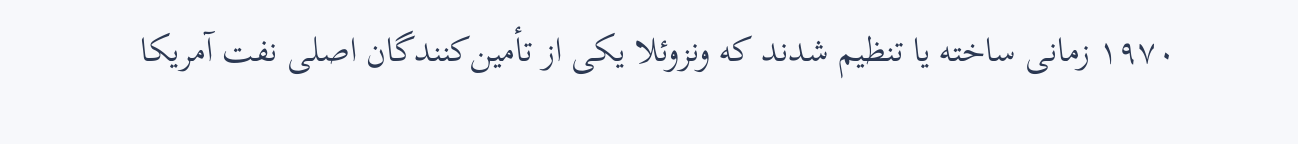۱۹۷۰ زمانی ساخته یا تنظیم شدند که ونزوئلا یکی از تأمین‌کنندگان اصلی نفت آمریکا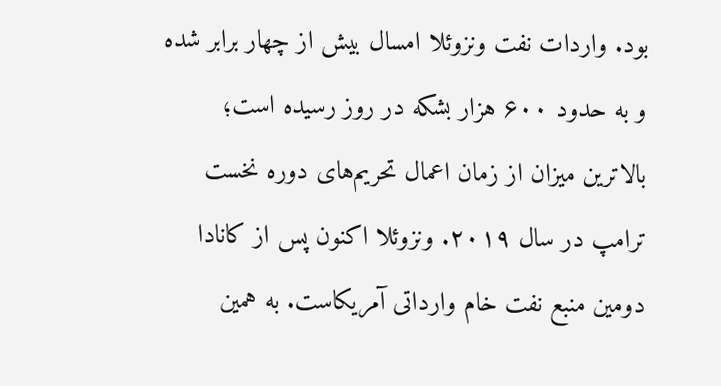بود. واردات نفت ونزوئلا امسال بیش از چهار برابر شده و به حدود ۶۰۰ هزار بشکه در روز رسیده است؛ بالاترین میزان از زمان اعمال تحریم‌های دوره نخست ترامپ در سال ۲۰۱۹. ونزوئلا اکنون پس از کانادا دومین منبع نفت خام وارداتی آمریکاست. به همین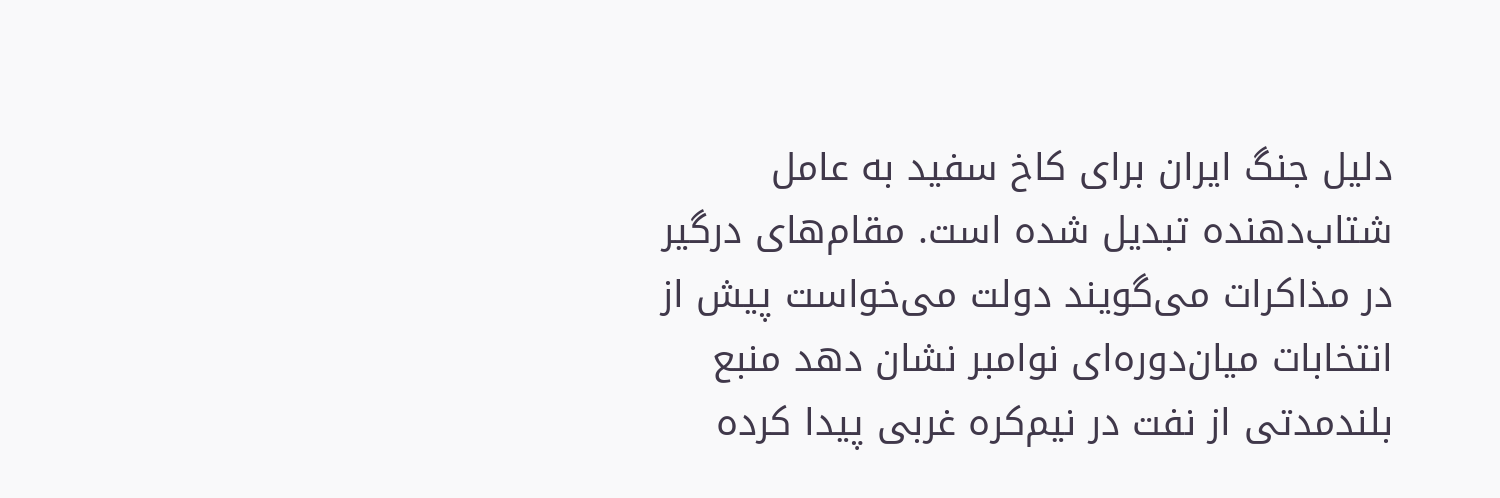دلیل جنگ ایران برای کاخ سفید به عامل شتاب‌دهنده تبدیل شده است. مقام‌های درگیر در مذاکرات می‌گویند دولت می‌خواست پیش از انتخابات میان‌دوره‌ای نوامبر نشان دهد منبع بلندمدتی از نفت در نیم‌کره غربی پیدا کرده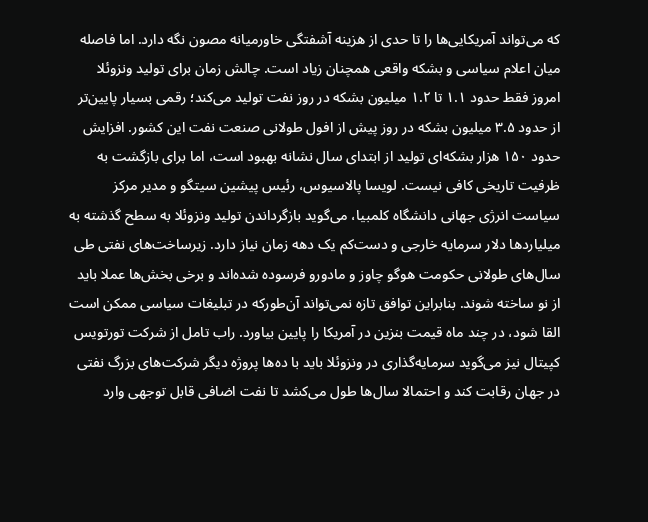که می‌تواند آمریکایی‌ها را تا حدی از هزینه آشفتگی خاورمیانه مصون نگه دارد. اما فاصله میان اعلام سیاسی و بشکه واقعی همچنان زیاد است. چالش زمان برای تولید ونزوئلا امروز فقط حدود ۱.۱ تا ۱.۲ میلیون بشکه در روز نفت تولید می‌کند؛ رقمی بسیار پایین‌تر از حدود ۳.۵ میلیون بشکه در روز پیش از افول طولانی صنعت نفت این کشور. افزایش حدود ۱۵۰ هزار بشکه‌ای تولید از ابتدای سال نشانه بهبود است، اما برای بازگشت به ظرفیت تاریخی کافی نیست. لویسا پالاسیوس، رئیس پیشین سیتگو و مدیر مرکز سیاست انرژی جهانی دانشگاه کلمبیا، می‌گوید بازگرداندن تولید ونزوئلا به سطح گذشته به میلیاردها دلار سرمایه خارجی و دست‌کم یک دهه زمان نیاز دارد. زیرساخت‌های نفتی طی سال‌های طولانی حکومت هوگو چاوز و مادورو فرسوده شده‌اند و برخی بخش‌ها عملا باید از نو ساخته شوند. بنابراین توافق تازه نمی‌تواند آن‌طورکه در تبلیغات سیاسی ممکن است القا شود، در چند ماه قیمت بنزین در آمریکا را پایین بیاورد. راب تامل از شرکت تورتویس کپیتال نیز می‌گوید سرمایه‌گذاری در ونزوئلا باید با ده‌ها پروژه دیگر شرکت‌های بزرگ نفتی در جهان رقابت کند و احتمالا سال‌ها طول می‌کشد تا نفت اضافی قابل توجهی وارد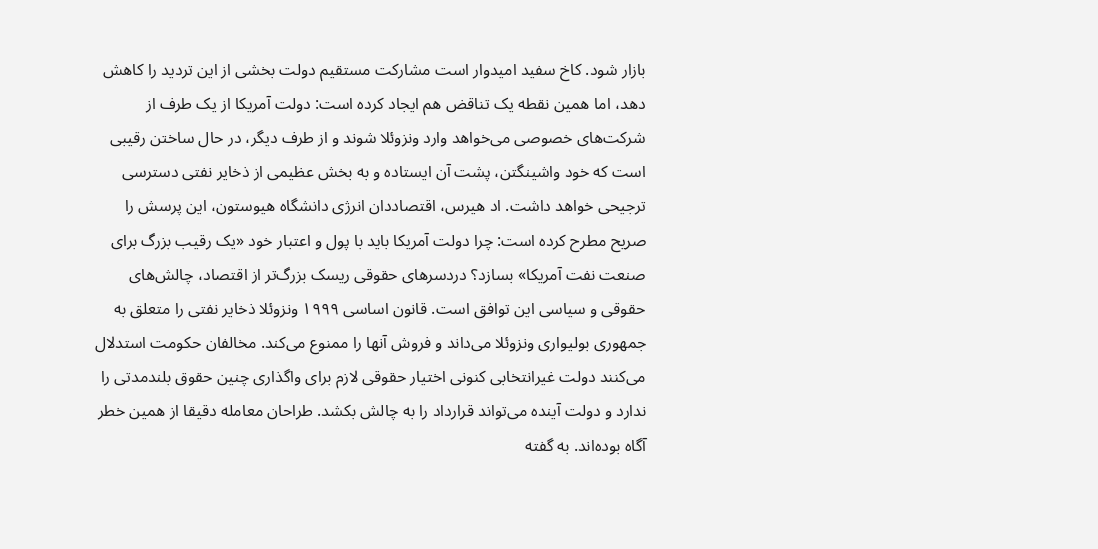بازار شود. کاخ سفید امیدوار است مشارکت مستقیم دولت بخشی از این تردید را کاهش دهد، اما همین نقطه یک تناقض هم ایجاد کرده است: دولت آمریکا از یک طرف از شرکت‌های خصوصی می‌خواهد وارد ونزوئلا شوند و از طرف دیگر، در حال ساختن رقیبی است که خود واشینگتن، پشت آن ایستاده و به بخش عظیمی از ذخایر نفتی دسترسی ترجیحی خواهد داشت. اد هیرس، اقتصاددان انرژی دانشگاه هیوستون، این پرسش را صریح مطرح کرده است: چرا دولت آمریکا باید با پول و اعتبار خود «یک رقیب بزرگ برای صنعت نفت آمریکا» بسازد؟ دردسرهای حقوقی ریسک بزرگ‌تر از اقتصاد، چالش‌های حقوقی و سیاسی این توافق است. قانون اساسی ۱۹۹۹ ونزوئلا ذخایر نفتی را متعلق به جمهوری بولیواری ونزوئلا می‌داند و فروش آنها را ممنوع می‌کند. مخالفان حکومت استدلال می‌کنند دولت غیرانتخابی کنونی اختیار حقوقی لازم برای واگذاری چنین حقوق بلندمدتی را ندارد و دولت آینده می‌تواند قرارداد را به چالش بکشد. طراحان معامله دقیقا از همین خطر آگاه بوده‌اند. به گفته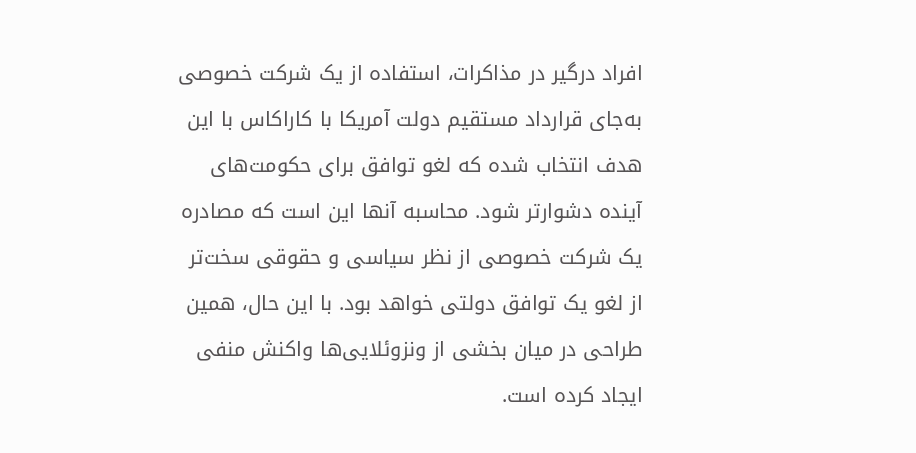افراد درگیر در مذاکرات، استفاده از یک شرکت خصوصی به‌جای قرارداد مستقیم دولت آمریکا با کاراکاس با این هدف انتخاب شده که لغو توافق برای حکومت‌های آینده دشوارتر شود. محاسبه آنها این است که مصادره یک شرکت خصوصی از نظر سیاسی و حقوقی سخت‌تر از لغو یک توافق دولتی خواهد بود. با این حال، همین طراحی در میان بخشی از ونزوئلایی‌ها واکنش منفی ایجاد کرده است.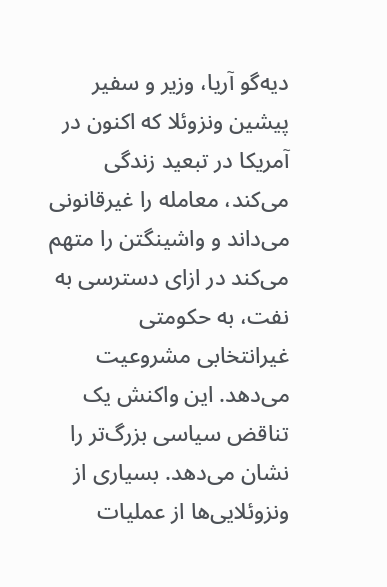دیه‌گو آریا، وزیر و سفیر پیشین ونزوئلا که اکنون در آمریکا در تبعید زندگی می‌کند، معامله را غیرقانونی می‌داند و واشینگتن را متهم می‌کند در ازای دسترسی به نفت، به حکومتی غیرانتخابی مشروعیت می‌دهد. این واکنش یک تناقض سیاسی بزرگ‌تر را نشان می‌دهد. بسیاری از ونزوئلایی‌ها از عملیات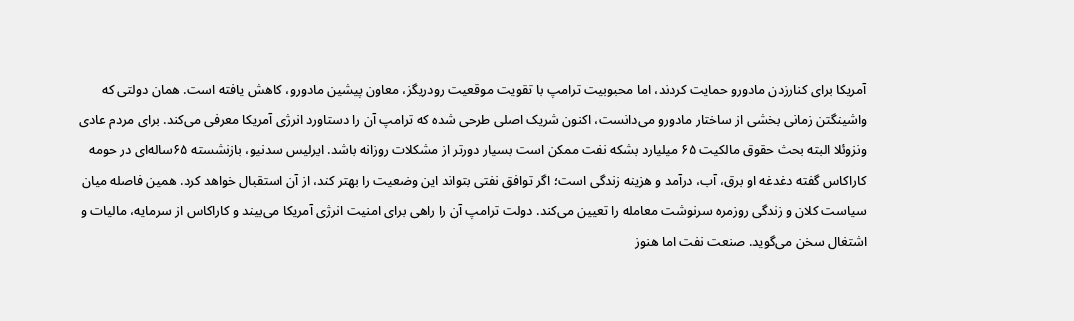آمریکا برای کنارزدن مادورو حمایت کردند، اما محبوبیت ترامپ با تقویت موقعیت رودریگز، معاون پیشین مادورو، کاهش یافته است. همان دولتی که واشینگتن زمانی بخشی از ساختار مادورو می‌دانست، اکنون شریک اصلی طرحی شده که ترامپ آن را دستاورد انرژی آمریکا معرفی می‌کند. برای مردم عادی ونزوئلا البته بحث حقوق مالکیت ۶۵ میلیارد بشکه نفت ممکن است بسیار دورتر از مشکلات روزانه باشد. ایرلیس سدنیو، بازنشسته ۶۵ساله‌ای در حومه کاراکاس گفته دغدغه او برق، آب، درآمد و هزینه زندگی است؛ اگر توافق نفتی بتواند این وضعیت را بهتر کند، از آن استقبال خواهد کرد. همین فاصله میان سیاست کلان و زندگی روزمره سرنوشت معامله را تعیین می‌کند. دولت ترامپ آن را راهی برای امنیت انرژی آمریکا می‌بیند و کاراکاس از سرمایه، مالیات و اشتغال سخن می‌گوید. صنعت نفت اما هنوز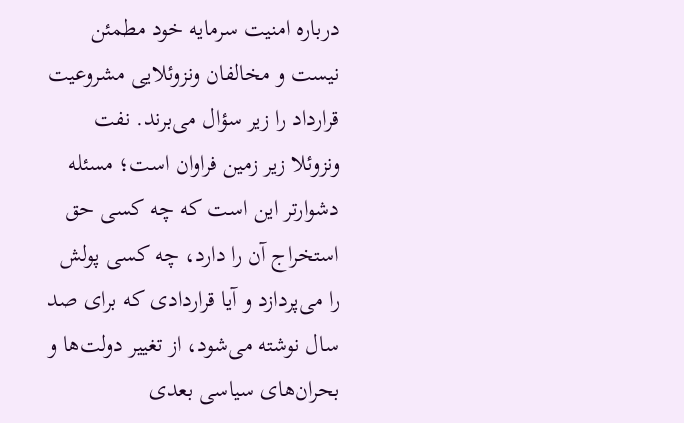درباره امنیت سرمایه خود مطمئن نیست و مخالفان ونزوئلایی مشروعیت قرارداد را زیر سؤال می‌برند. نفت ونزوئلا زیر زمین فراوان است؛ مسئله دشوارتر این است که چه کسی حق استخراج آن را دارد، چه کسی پولش را می‌پردازد و آیا قراردادی که برای صد سال نوشته می‌شود، از تغییر دولت‌ها و بحران‌های سیاسی بعدی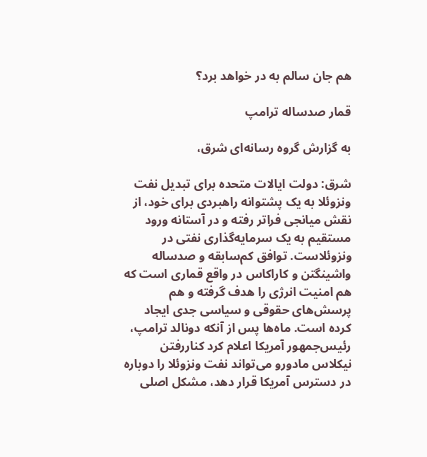هم جان سالم به در خواهد برد؟

قمار صدساله ترامپ

به گزارش گروه رسانه‌ای شرق،

شرق: دولت ایالات متحده برای تبدیل نفت ونزوئلا به یک پشتوانه راهبردی برای خود، از نقش میانجی فراتر رفته و در آستانه ورود مستقیم به یک سرمایه‌گذاری نفتی در ونزوئلاست. توافق کم‌سابقه و صدساله واشینگتن و کاراکاس در واقع قماری است که هم امنیت انرژی را هدف گرفته و هم پرسش‌های حقوقی و سیاسی جدی ایجاد کرده است. ماه‌ها پس از آنکه دونالد ترامپ، رئیس‌جمهور آمریکا اعلام کرد کناررفتن نیکلاس مادورو می‌تواند نفت ونزوئلا را دوباره در دسترس آمریکا قرار دهد، مشکل اصلی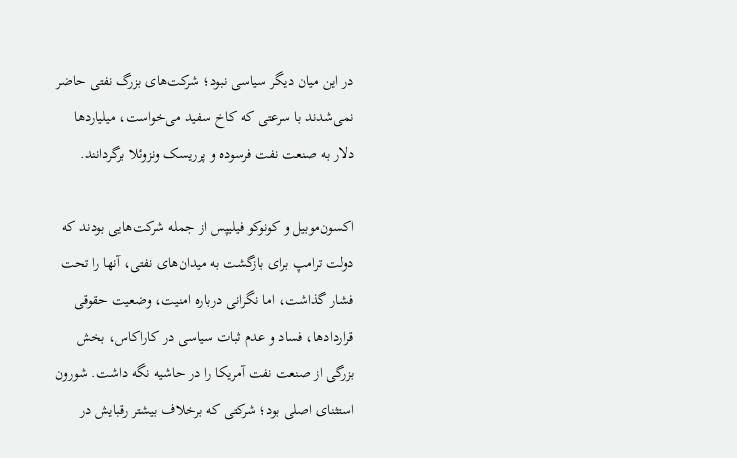در این میان دیگر سیاسی نبود؛ شرکت‌های بزرگ نفتی حاضر نمی‌شدند با سرعتی که کاخ سفید می‌خواست، میلیاردها دلار به صنعت نفت فرسوده و پرریسک ونزوئلا برگردانند.

اکسون‌موبیل و کونوکو فیلیپس از جمله شرکت‌هایی بودند که دولت ترامپ برای بازگشت به میدان‌های نفتی، آنها را تحت فشار گذاشت، اما نگرانی درباره امنیت، وضعیت حقوقی قراردادها، فساد و عدم ثبات سیاسی در کاراکاس، بخش بزرگی از صنعت نفت آمریکا را در حاشیه نگه داشت. شورون استثنای اصلی بود؛ شرکتی که برخلاف بیشتر رقبایش در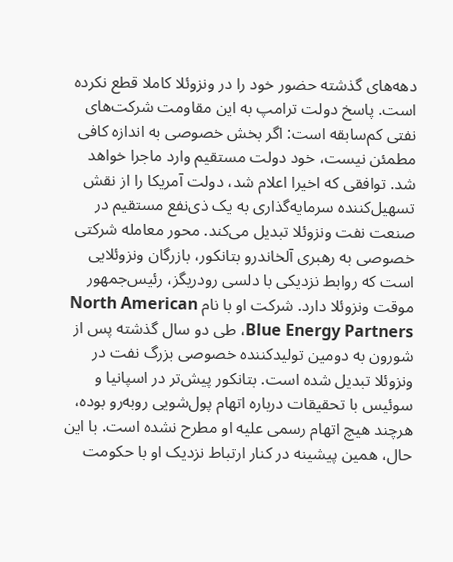دهه‌های گذشته حضور خود را در ونزوئلا کاملا قطع نکرده است. پاسخ دولت ترامپ به این مقاومت شرکت‌های نفتی کم‌سابقه است: اگر بخش خصوصی به اندازه کافی مطمئن نیست، خود دولت مستقیم وارد ماجرا خواهد شد. توافقی که اخیرا اعلام شد، دولت آمریکا را از نقش تسهیل‌کننده سرمایه‌گذاری به یک ذی‌نفع مستقیم در صنعت نفت ونزوئلا تبدیل می‌کند. محور معامله شرکتی خصوصی به رهبری آلخاندرو بتانکور، بازرگان ونزوئلایی است که روابط نزدیکی با دلسی رودریگز، رئیس‌جمهور موقت ونزوئلا دارد. شرکت او با نام North American Blue Energy Partners، طی دو سال گذشته پس از شورون به دومین تولیدکننده خصوصی بزرگ نفت در ونزوئلا تبدیل شده است. بتانکور پیش‌تر در اسپانیا و سوئیس با تحقیقات درباره اتهام پول‌شویی روبه‌رو بوده، هرچند هیچ اتهام رسمی علیه او مطرح نشده است. با این حال، همین پیشینه در کنار ارتباط نزدیک او با حکومت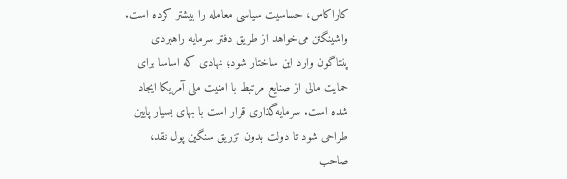کاراکاس، حساسیت سیاسی معامله را بیشتر کرده است. واشینگتن می‌خواهد از طریق دفتر سرمایه راهبردی پنتاگون وارد این ساختار شود؛ نهادی که اساسا برای حمایت مالی از صنایع مرتبط با امنیت ملی آمریکا ایجاد شده است. سرمایه‌گذاری قرار است با بهای بسیار پایین طراحی شود تا دولت بدون تزریق سنگین پول نقد، صاحب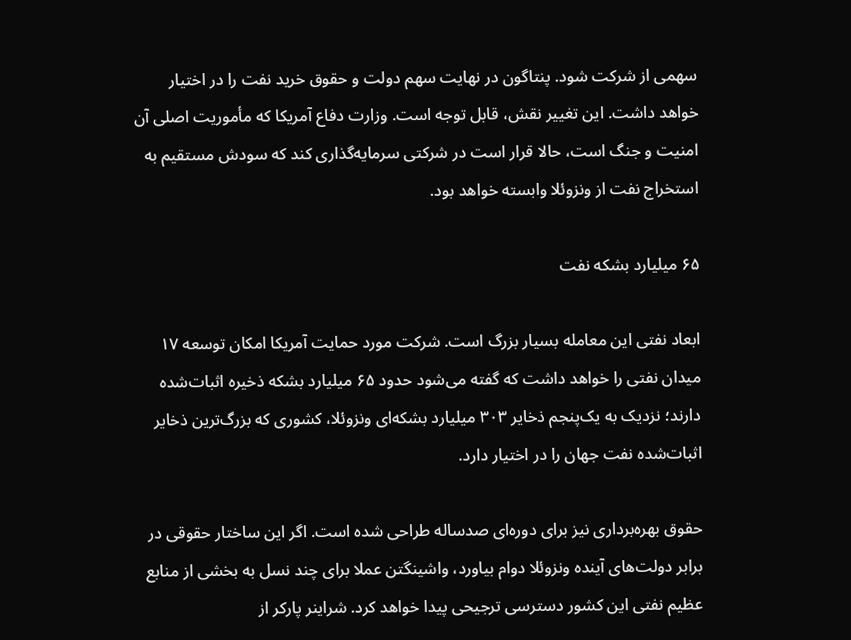سهمی از شرکت شود. پنتاگون در نهایت سهم دولت و حقوق خرید نفت را در اختیار خواهد داشت. این تغییر نقش، قابل توجه است. وزارت دفاع آمریکا که مأموریت اصلی آن امنیت و جنگ است، حالا قرار است در شرکتی سرمایه‌گذاری کند که سودش مستقیم به استخراج نفت از ونزوئلا وابسته خواهد بود.

۶۵ میلیارد بشکه نفت

ابعاد نفتی این معامله بسیار بزرگ است. شرکت مورد حمایت آمریکا امکان توسعه ۱۷ میدان نفتی را خواهد داشت که گفته می‌شود حدود ۶۵ میلیارد بشکه ذخیره اثبات‌شده دارند؛ نزدیک به یک‌پنجم ذخایر ۳۰۳ میلیارد بشکه‌ای ونزوئلا، کشوری که بزرگ‌ترین ذخایر اثبات‌شده نفت جهان را در اختیار دارد.

حقوق بهره‌برداری نیز برای دوره‌ای صدساله طراحی شده است. اگر این ساختار حقوقی در برابر دولت‌های آینده ونزوئلا دوام بیاورد، واشینگتن عملا برای چند نسل به بخشی از منابع عظیم نفتی این کشور دسترسی ترجیحی پیدا خواهد کرد. شراینر پارکر از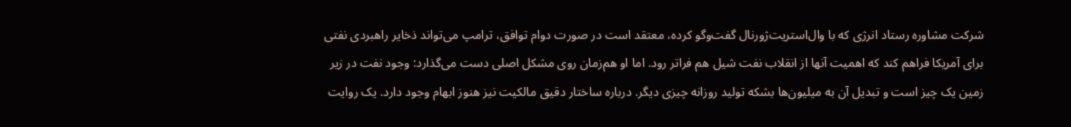شرکت مشاوره رستاد انرژی که با وال‌استریت‌ژورنال گفت‌وگو کرده، معتقد است در صورت دوام توافق، ترامپ می‌تواند ذخایر راهبردی نفتی برای آمریکا فراهم کند که اهمیت آنها از انقلاب نفت شیل هم فراتر رود. اما او هم‌زمان روی مشکل اصلی دست می‌گذارد: وجود نفت در زیر زمین یک چیز است و تبدیل آن به میلیون‌ها بشکه تولید روزانه چیزی دیگر. درباره ساختار دقیق مالکیت نیز هنوز ابهام وجود دارد. یک روایت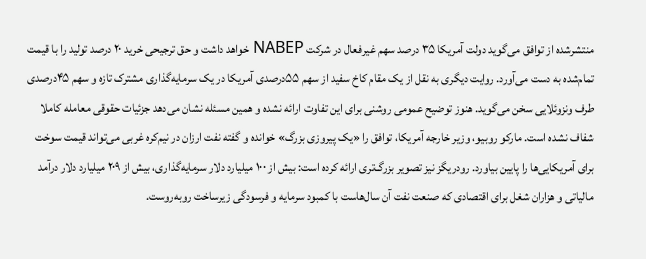منتشرشده از توافق می‌گوید دولت آمریکا ۳۵ درصد سهم غیرفعال در شرکت NABEP خواهد داشت و حق ترجیحی خرید ۲۰ درصد تولید را با قیمت تمام‌شده به دست می‌آورد. روایت دیگری به نقل از یک مقام کاخ سفید از سهم ۵۵درصدی آمریکا در یک سرمایه‌گذاری مشترک تازه و سهم ۴۵درصدی طرف ونزوئلایی سخن می‌گوید. هنوز توضیح عمومی روشنی برای این تفاوت ارائه نشده و همین مسئله نشان می‌دهد جزئیات حقوقی معامله کاملا شفاف نشده است. مارکو روبیو، وزیر خارجه آمریکا، توافق را «یک پیروزی بزرگ» خوانده و گفته نفت ارزان در نیم‌کره غربی می‌تواند قیمت سوخت برای آمریکایی‌ها را پایین بیاورد. رودریگز نیز تصویر بزرگ‌تری ارائه کرده است: بیش از ۱۰۰ میلیارد دلار سرمایه‌گذاری، بیش از ۲۰۹ میلیارد دلار درآمد مالیاتی و هزاران شغل برای اقتصادی که صنعت نفت آن سال‌هاست با کمبود سرمایه و فرسودگی زیرساخت روبه‌روست.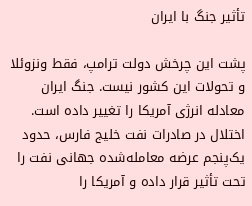تأثیر جنگ با ایران

پشت این چرخش دولت ترامپ، فقط ونزوئلا و تحولات این کشور نیست. جنگ ایران معادله انرژی آمریکا را تغییر داده است. اختلال در صادرات نفت خلیج فارس، حدود یک‌پنجم عرضه معامله‌شده جهانی نفت را تحت تأثیر قرار داده و آمریکا را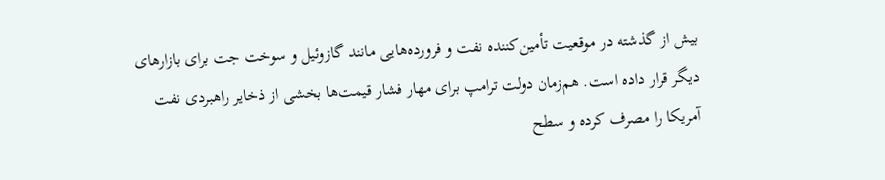بیش از گذشته در موقعیت تأمین‌کننده نفت و فرورده‌هایی مانند گازوئیل و سوخت جت برای بازارهای دیگر قرار داده است. هم‌زمان دولت ترامپ برای مهار فشار قیمت‌ها بخشی از ذخایر راهبردی نفت آمریکا را مصرف کرده و سطح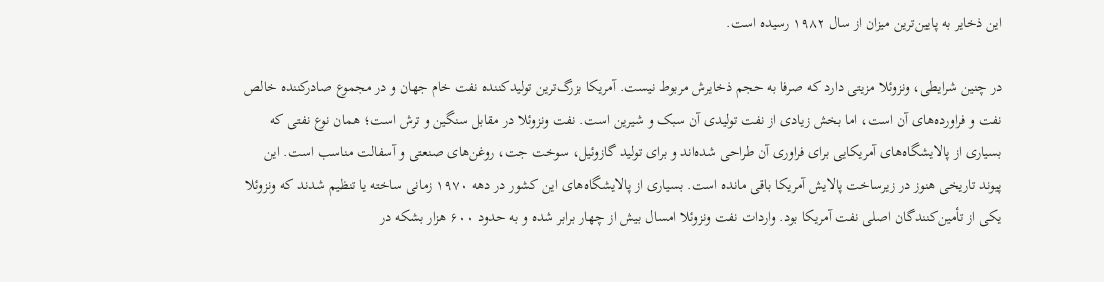این ذخایر به پایین‌ترین میزان از سال ۱۹۸۲ رسیده است.

در چنین شرایطی، ونزوئلا مزیتی دارد که صرفا به حجم ذخایرش مربوط نیست. آمریکا بزرگ‌ترین تولیدکننده نفت خام جهان و در مجموع صادرکننده خالص نفت و فراورده‌های آن است، اما بخش زیادی از نفت تولیدی آن سبک و شیرین است. نفت ونزوئلا در مقابل سنگین و ترش است؛ همان نوع نفتی که بسیاری از پالایشگاه‌های آمریکایی برای فراوری آن طراحی شده‌اند و برای تولید گازوئیل، سوخت جت، روغن‌های صنعتی و آسفالت مناسب است. این پیوند تاریخی هنوز در زیرساخت پالایش آمریکا باقی مانده است. بسیاری از پالایشگاه‌های این کشور در دهه ۱۹۷۰ زمانی ساخته یا تنظیم شدند که ونزوئلا یکی از تأمین‌کنندگان اصلی نفت آمریکا بود. واردات نفت ونزوئلا امسال بیش از چهار برابر شده و به حدود ۶۰۰ هزار بشکه در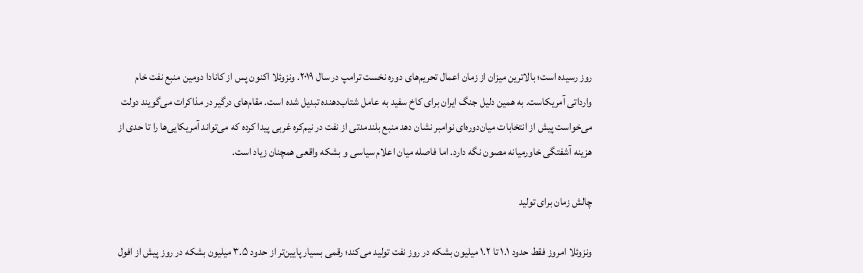روز رسیده است؛ بالاترین میزان از زمان اعمال تحریم‌های دوره نخست ترامپ در سال ۲۰۱۹. ونزوئلا اکنون پس از کانادا دومین منبع نفت خام وارداتی آمریکاست. به همین دلیل جنگ ایران برای کاخ سفید به عامل شتاب‌دهنده تبدیل شده است. مقام‌های درگیر در مذاکرات می‌گویند دولت می‌خواست پیش از انتخابات میان‌دوره‌ای نوامبر نشان دهد منبع بلندمدتی از نفت در نیم‌کره غربی پیدا کرده که می‌تواند آمریکایی‌ها را تا حدی از هزینه آشفتگی خاورمیانه مصون نگه دارد. اما فاصله میان اعلام سیاسی و بشکه واقعی همچنان زیاد است.

چالش زمان برای تولید

ونزوئلا امروز فقط حدود ۱.۱ تا ۱.۲ میلیون بشکه در روز نفت تولید می‌کند؛ رقمی بسیار پایین‌تر از حدود ۳.۵ میلیون بشکه در روز پیش از افول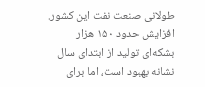طولانی صنعت نفت این کشور. افزایش حدود ۱۵۰ هزار بشکه‌ای تولید از ابتدای سال نشانه بهبود است، اما برای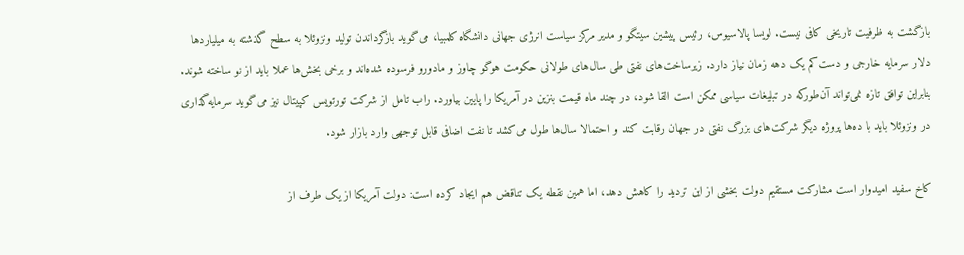بازگشت به ظرفیت تاریخی کافی نیست. لویسا پالاسیوس، رئیس پیشین سیتگو و مدیر مرکز سیاست انرژی جهانی دانشگاه کلمبیا، می‌گوید بازگرداندن تولید ونزوئلا به سطح گذشته به میلیاردها دلار سرمایه خارجی و دست‌کم یک دهه زمان نیاز دارد. زیرساخت‌های نفتی طی سال‌های طولانی حکومت هوگو چاوز و مادورو فرسوده شده‌اند و برخی بخش‌ها عملا باید از نو ساخته شوند. بنابراین توافق تازه نمی‌تواند آن‌طورکه در تبلیغات سیاسی ممکن است القا شود، در چند ماه قیمت بنزین در آمریکا را پایین بیاورد. راب تامل از شرکت تورتویس کپیتال نیز می‌گوید سرمایه‌گذاری در ونزوئلا باید با ده‌ها پروژه دیگر شرکت‌های بزرگ نفتی در جهان رقابت کند و احتمالا سال‌ها طول می‌کشد تا نفت اضافی قابل توجهی وارد بازار شود.

کاخ سفید امیدوار است مشارکت مستقیم دولت بخشی از این تردید را کاهش دهد، اما همین نقطه یک تناقض هم ایجاد کرده است: دولت آمریکا از یک طرف از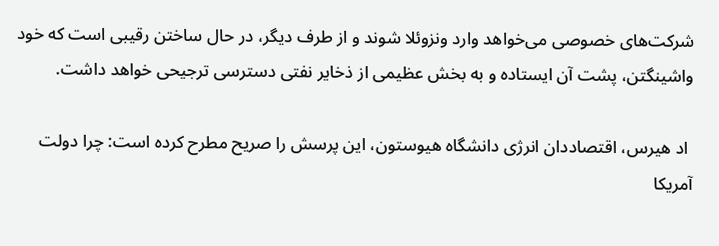شرکت‌های خصوصی می‌خواهد وارد ونزوئلا شوند و از طرف دیگر، در حال ساختن رقیبی است که خود واشینگتن، پشت آن ایستاده و به بخش عظیمی از ذخایر نفتی دسترسی ترجیحی خواهد داشت.

 اد هیرس، اقتصاددان انرژی دانشگاه هیوستون، این پرسش را صریح مطرح کرده است: چرا دولت آمریکا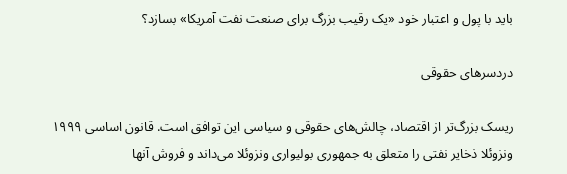باید با پول و اعتبار خود «یک رقیب بزرگ برای صنعت نفت آمریکا» بسازد؟

دردسرهای حقوقی

ریسک بزرگ‌تر از اقتصاد، چالش‌های حقوقی و سیاسی این توافق است. قانون اساسی ۱۹۹۹ ونزوئلا ذخایر نفتی را متعلق به جمهوری بولیواری ونزوئلا می‌داند و فروش آنها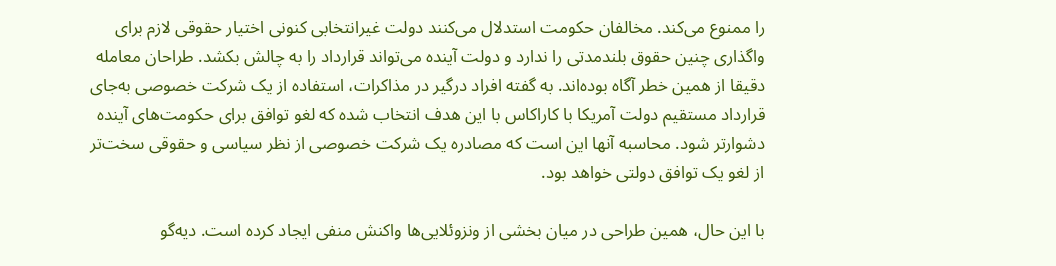را ممنوع می‌کند. مخالفان حکومت استدلال می‌کنند دولت غیرانتخابی کنونی اختیار حقوقی لازم برای واگذاری چنین حقوق بلندمدتی را ندارد و دولت آینده می‌تواند قرارداد را به چالش بکشد. طراحان معامله دقیقا از همین خطر آگاه بوده‌اند. به گفته افراد درگیر در مذاکرات، استفاده از یک شرکت خصوصی به‌جای قرارداد مستقیم دولت آمریکا با کاراکاس با این هدف انتخاب شده که لغو توافق برای حکومت‌های آینده دشوارتر شود. محاسبه آنها این است که مصادره یک شرکت خصوصی از نظر سیاسی و حقوقی سخت‌تر از لغو یک توافق دولتی خواهد بود.

با این حال، همین طراحی در میان بخشی از ونزوئلایی‌ها واکنش منفی ایجاد کرده است. دیه‌گو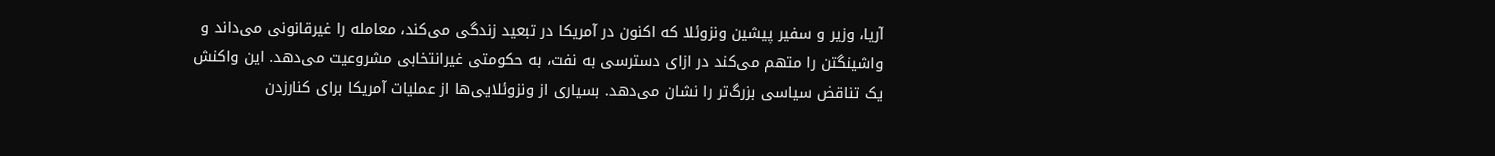آریا، وزیر و سفیر پیشین ونزوئلا که اکنون در آمریکا در تبعید زندگی می‌کند، معامله را غیرقانونی می‌داند و واشینگتن را متهم می‌کند در ازای دسترسی به نفت، به حکومتی غیرانتخابی مشروعیت می‌دهد. این واکنش یک تناقض سیاسی بزرگ‌تر را نشان می‌دهد. بسیاری از ونزوئلایی‌ها از عملیات آمریکا برای کنارزدن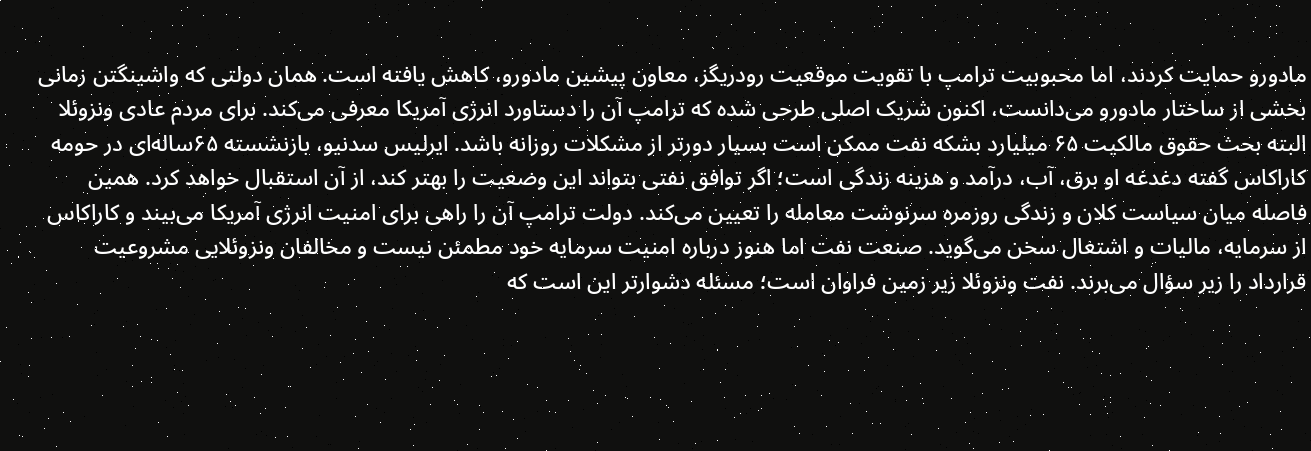مادورو حمایت کردند، اما محبوبیت ترامپ با تقویت موقعیت رودریگز، معاون پیشین مادورو، کاهش یافته است. همان دولتی که واشینگتن زمانی بخشی از ساختار مادورو می‌دانست، اکنون شریک اصلی طرحی شده که ترامپ آن را دستاورد انرژی آمریکا معرفی می‌کند. برای مردم عادی ونزوئلا البته بحث حقوق مالکیت ۶۵ میلیارد بشکه نفت ممکن است بسیار دورتر از مشکلات روزانه باشد. ایرلیس سدنیو، بازنشسته ۶۵ساله‌ای در حومه کاراکاس گفته دغدغه او برق، آب، درآمد و هزینه زندگی است؛ اگر توافق نفتی بتواند این وضعیت را بهتر کند، از آن استقبال خواهد کرد. همین فاصله میان سیاست کلان و زندگی روزمره سرنوشت معامله را تعیین می‌کند. دولت ترامپ آن را راهی برای امنیت انرژی آمریکا می‌بیند و کاراکاس از سرمایه، مالیات و اشتغال سخن می‌گوید. صنعت نفت اما هنوز درباره امنیت سرمایه خود مطمئن نیست و مخالفان ونزوئلایی مشروعیت قرارداد را زیر سؤال می‌برند. نفت ونزوئلا زیر زمین فراوان است؛ مسئله دشوارتر این است که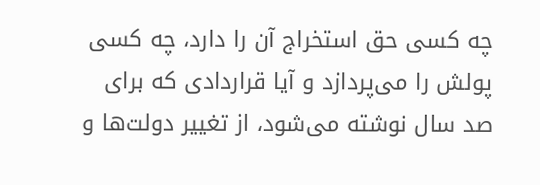چه کسی حق استخراج آن را دارد، چه کسی پولش را می‌پردازد و آیا قراردادی که برای صد سال نوشته می‌شود، از تغییر دولت‌ها و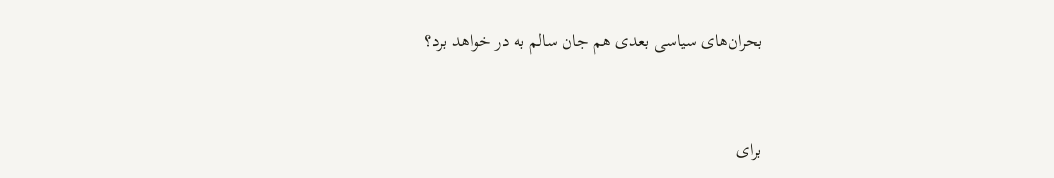بحران‌های سیاسی بعدی هم جان سالم به در خواهد برد؟



برای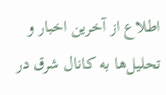اطلاع از آخرین اخبار و تحلیل‌ها به کانال شرق در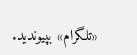«تلگرام» بپیوندید.